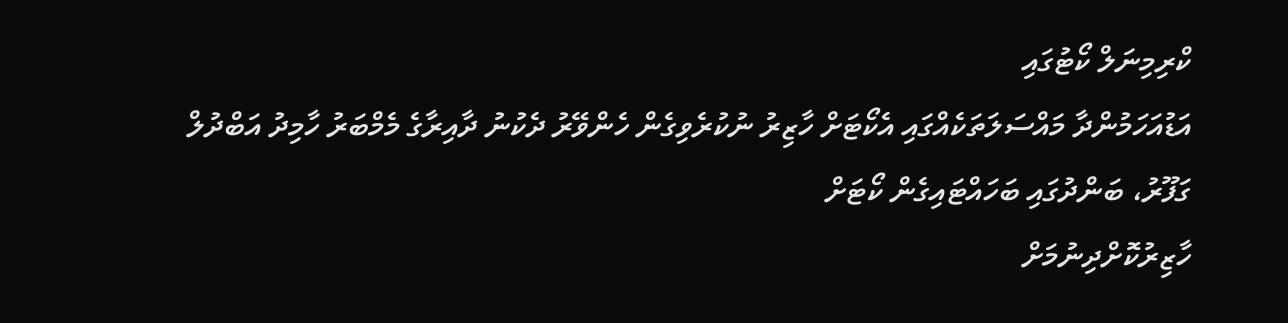ކްރިމިނަލް ކޯޓުގައި
އަޑުއަހަމުންދާ މައްސަލަތަކެއްގައި އެކޯޓަށް ހާޒިރު ނުކުރެވިގެން ހެންވޭރު ދެކުނު ދާއިރާގެ މެމްބަރު ހާމިދު އަބްދުލް ގަފޫރު، ބަންދުގައި ބަހައްޓައިގެން ކޯޓަށް
ހާޒިރުކޮށްދިނުމަށް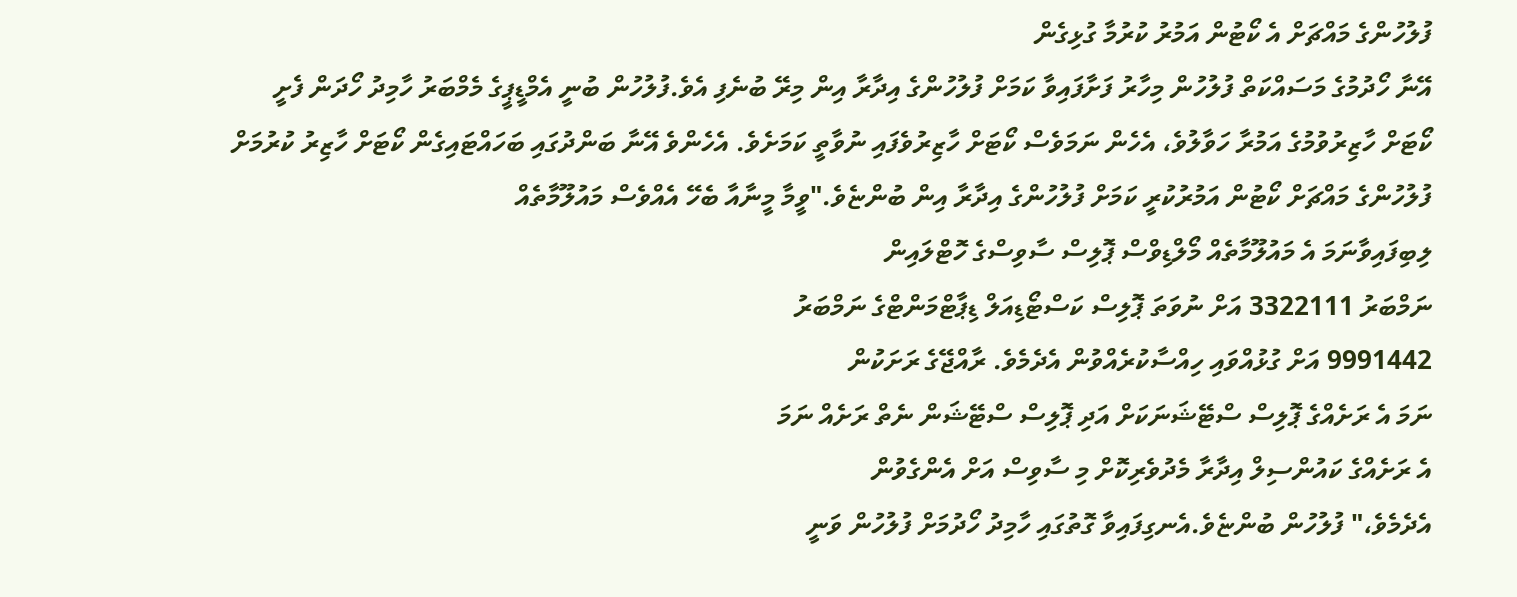ފުލުހުންގެ މައްޗަށް އެ ކޯޓުން އަމުރު ކުރުމާ ގުޅިގެން
އޭނާ ހޯދުމުގެ މަސައްކަތް ފުލުހުން މިހާރު ފަށާފައިވާ ކަމަށް ފުލުހުންގެ އިދާރާ އިން މިރޭ ބުނެފި އެވެ.ފުލުހުން ބުނީ އެމްޑީޕީގެ މެމްބަރު ހާމިދު ހޯދަން ފެށީ ކޯޓަށް ހާޒިރުވުމުގެ އަމުރާ ހަވާލުވެ، އެހެން ނަމަވެސް ކޯޓަށް ހާޒިރުވެފައި ނުވާތީ ކަމަށެވެ. އެހެންވެ އޭނާ ބަންދުގައި ބަހައްޓައިގެން ކޯޓަށް ހާޒިރު ކުރުމަށް
ފުލުހުންގެ މައްޗަށް ކޯޓުން އަމުރުކުރީ ކަމަށް ފުލުހުންގެ އިދާރާ އިން ބުންޏެވެ."ވީމާ މީނާއާ ބެހޭ އެއްވެސް މައުލޫމާތެއް
ލިބިފައިވާނަމަ އެ މައުލޫމާތެއް މޯލްޑިވްސް ޕޮލިސް ސާވިސްގެ ހޮޓްލައިން
ނަމްބަރު 3322111 އަށް ނުވަތަ ޕޮލިސް ކަސްޓޯޑިއަލް ޑިޕާޓްމަންޓްގެ ނަމްބަރު
9991442 އަށް ގުޅުއްވައި ހިއްސާކުރެއްވުން އެދެމެވެ. ރާއްޖޭގެ ރަށަކުން
ނަމަ އެ ރަށެއްގެ ޕޮލިސް ސްޓޭޝަނަކަށް އަދި ޕޮލިސް ސްޓޭޝަން ނެތް ރަށެއް ނަމަ
އެ ރަށެއްގެ ކައުންސިލް އިދާރާ މެދުވެރިކޮށް މި ސާވިސް އަށް އެންގެވުން
އެދެމެވެ،" ފުލުހުން ބުންޏެވެ.އެނގިފައިވާ ގޮތުގައި ހާމިދު ހޯދުމަށް ފުލުހުން ވަނީ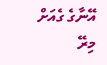އޭނާގެ ގެއަށް މިރޭ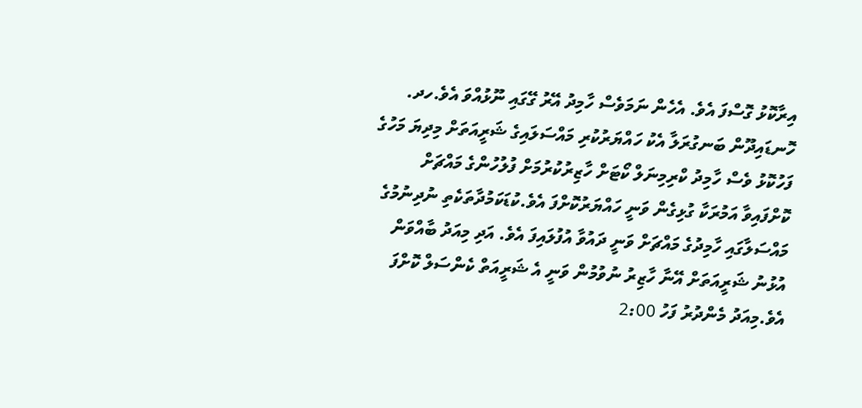އިރާކޮޅު ގޮސްފަ އެވެ. އެހެން ނަމަވެސް ހާމިދު އޭރު ގޭގައި ނޫޅުއްވަ އެވެ.ހދ. ހޮނޑައިދޫން ބަނގުރަލާ އެކު ހައްޔަރުކުރި މައްސަލައިގެ ޝަރީއަތަށް މިދިޔަ މަހުގެ ފަހުކޮޅު ވެސް ހާމިދު ކްރިމިނަލް ކޯޓަށް ހާޒިރުކުރުމަށް ފުލުހުންގެ މައްޗަށް ކޮށްފައިވާ އަމުރަކާ ގުޅިގެން ވަނީ ހައްޔަރުކޮށްފަ އެވެ.ކުޑަކަމުދާތަކެތި ނުދިނުމުގެ މައްސަލާގައި ހާމިދުގެ މައްޗަށް ވަނީ ދައުވާ އުފުލައިފަ އެވެ. އަދި މިއަދު ބާއްވަން އުޅުނު ޝަރީއަތަށް އޭނާ ހާޒިރު ނުވުމުން ވަނީ އެ ޝަރީއަތް ކެންސަލް ކޮށްފަ އެވެ.މިއަދު މެންދުރު ފަހު 2:00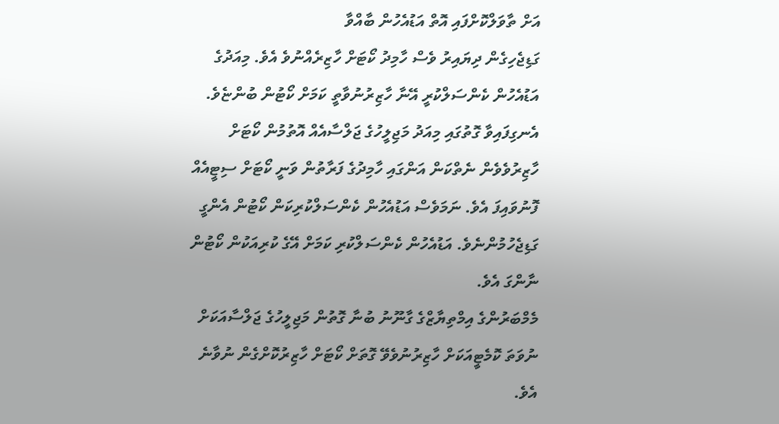އަށް ތާވަލްކޮށްފައި އޮތް އަޑުއެހުން ބާއްވާ
ގަޑިޖެހިގެން ދިޔައިރު ވެސް ހާމިދު ކޯޓަށް ހާޒިރެއްނުވެ އެވެ. މިއަދުގެ
އަޑުއެހުން ކެންސަލްކުރީ އޭނާ ހާޒިރުނުވާތީ ކަމަށް ކޯޓުން ބުންޏެވެ.
އެނގިފައިވާ ގޮތުގައި މިއަދު މަޖިލީހުގެ ޖަލްސާއެއް އޮތުމުން ކޯޓަށް
ހާޒިރުވެވެން ނެތްކަން އަންގައި ހާމިދުގެ ފަރާތުން ވަނީ ކޯޓަށް ސިޓީއެއް
ފޮނުވައިފަ އެވެ. ނަމަވެސް އަޑުއެހުން ކެންސަލްކުރިކަން ކޯޓުން އެންގީ
ގަޑިޖެހުމުންނެވެ. އަޑުއެހުން ކެންސަލްކުރި ކަމަށް އޭގެ ކުރިއަކުން ކޯޓުން
ނާންގަ އެވެ.
މެމްބަރުންގެ އިމްތިޔާޒްގެ ގާނޫނު ބުނާ ގޮތުން މަޖިލީހުގެ ޖަލްސާއަކަށް
ނުވަތަ ކޮމެޓީއަކަށް ހާޒިރުނުވެވޭ ގޮތަށް ކޯޓަށް ހާޒިރުކޮށްގެން ނުވާނެ
އެވެ.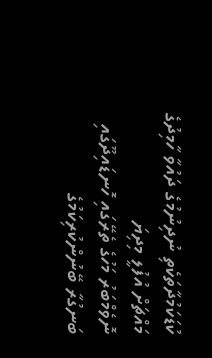ކުޑަކަމުދާތަކެތި ނުދިނުމުގެ ދައުވާ ހާމިދުގެ މައްޗަށް އުފުލީ މިދިޔަ
ނޮވެމްބަރު މަހުގެ ތެރޭގައި ހޮނޑައިދޫގައި ބަނގުރާ ބޭނުންކުރިކަމުގެ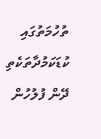ތުހުމަތުގައި ކުޑަކަމުދާތަކެތި ދޭން ފުލުހުން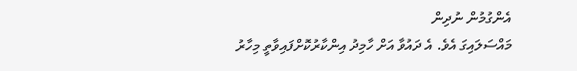އެންގުމުން ނުދިން
މައްސަލައިގަ އެވެ. އެ ދައުވާ އަށް ހާމިދު އިންކާރުކޮށްފައިވާތީ މިހާރު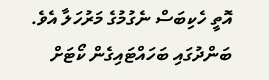އޮތީ ހެކިބަސް ނެގުމުގެ މަރުހަލާ އެވެ.
ބަންދުގައި ބަހައްޓައިގެން ކޯޓަށް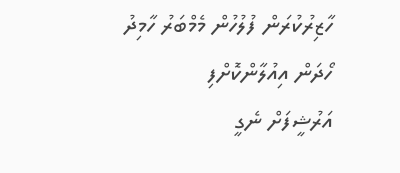ހާޒިރުކުރަން ފުލުހުން މެމްބަރު ހާމިދު ހޯދަން އިއުލާންކޮށްފި
އަރުޝީފަށް ނެގީ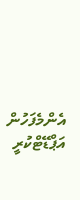އެންމެފަހުން އަޕްޑޭޓްކުރީ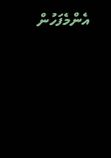އެންމެފަހުން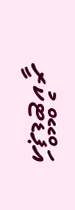އަޕްޑޭޓްކުރީ